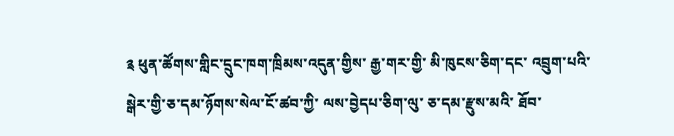༉ ཕུན་ཚོགས་གླིང་དྲུང་ཁག་ཁྲིམས་འདུན་གྱིས་ རྒྱ་གར་གྱི་ མི་ཁུངས་ཅིག་དང་ འབྲུག་པའི་ སྒེར་གྱི་ཅ་དམ་ཉོགས་སེལ་ངོ་ཚབ་ཀྱི་ ལས་བྱེདཔ་ཅིག་ལུ་ ཅ་དམ་རྫུས་མའི་ ཐོབ་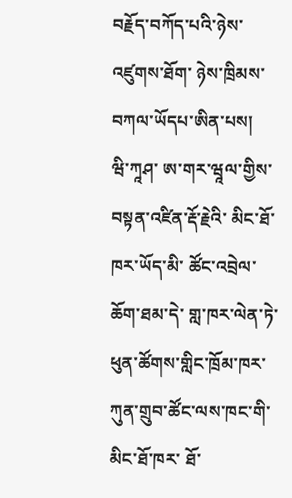བརྗོད་བཀོད་པའི་ཉེས་འཛུགས་ཐོག་ ཉེས་ཁྲིམས་བཀལ་ཡོདཔ་ཨིན་པས།
ཝི་ཀཱཤ་ ཨ་གར་ཝཱལ་གྱིས་ བསྟན་འཛིན་རྡོ་རྗེའི་ མིང་ཐོ་ཁར་ཡོད་མི་ ཚོང་འབྲེལ་ཆོག་ཐམ་དེ་ གླ་ཁར་ལེན་ཏེ་ ཕུན་ཚོགས་གླིང་ཁྲོམ་ཁར་ ཀུན་གྲུབ་ཚོང་ལས་ཁང་གི་ མིང་ཐོ་ཁར་ ཐོ་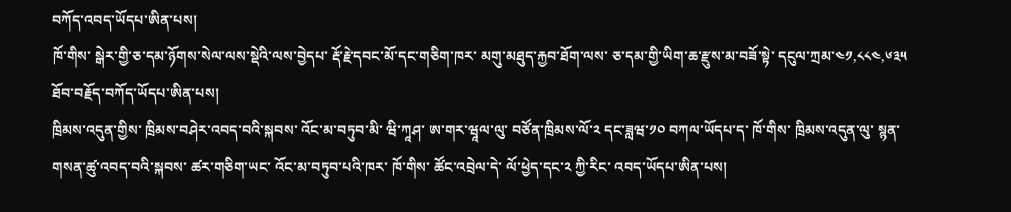བཀོད་འབད་ཡོདཔ་ཨིན་པས།
ཁོ་གིས་ སྒེར་གྱི་ཅ་དམ་ཉོགས་སེལ་ལས་སྡེའི་ལས་བྱེདཔ་ རྡོ་རྗེ་དབང་མོ་དང་གཅིག་ཁར་ མགུ་མཐུད་རྐྱབ་ཐོག་ལས་ ཅ་དམ་གྱི་ཡིག་ཆ་རྫུས་མ་བཟོ་སྟེ་ དངུལ་ཀྲམ་༤༡,༨༨༤,༦༣༥ ཐོབ་བརྗོད་བཀོད་ཡོདཔ་ཨིན་པས།
ཁྲིམས་འདུན་གྱིས་ ཁྲིམས་བཤེར་འབད་བའི་སྐབས་ འོང་མ་བཏུབ་མི་ ཝི་ཀཱཤ་ ཨ་གར་ཝཱལ་ལུ་ བཙོན་ཁྲིམས་ལོ་༢ དང་ཟླཝ་༡༠ བཀལ་ཡོདཔ་ད་ ཁོ་གིས་ ཁྲིམས་འདུན་ལུ་ སྙན་གསན་ཚུ་འབད་བའི་སྐབས་ ཚར་གཅིག་ཡང་ འོང་མ་བཏུབ་པའི་ཁར་ ཁོ་གིས་ ཚོང་འབྲེལ་དེ་ ལོ་ཕྱེད་དང་༢ ཀྱི་རིང་ འབད་ཡོདཔ་ཨིན་པས།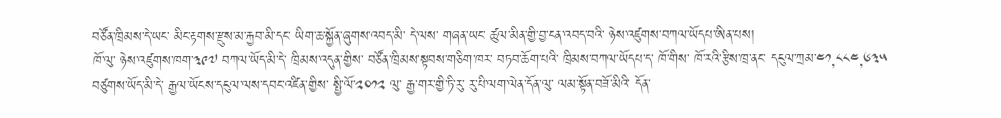བཙོན་ཁྲིམས་དེ་ཡང་ མིང་རྟགས་རྫུས་མ་རྐྱབ་མི་དང་ ཡིག་ཆ་སྐྱོན་ཞུགས་འབད་མི་ དེ་ལས་ གཞན་ཡང་ ཚུལ་མིན་གྱི་བྱ་ངན་འབད་བའི་ ཉེས་འཛུགས་བཀལ་ཡོདཔ་ཨིན་པས།
ཁོ་ལུ་ ཉེས་འཛུགས་ཁག་༣༩༧ བཀལ་ཡོད་མི་དེ་ ཁྲིམས་འདུན་གྱིས་ བཙོན་ཁྲིམས་སྟབས་གཅིག་ཁར་ བཏབ་ཆོག་པའི་ ཁྲིམས་བཀལ་ཡོདཔ་ད་ ཁོ་གིས་ ཁོ་རའི་རྩིས་ཁྲ་ནང་ དངུལ་ཀྲམ་༤༡,༨༨༤,༦༣༥ བཙུགས་ཡོད་མི་དེ་ རྒྱལ་ཡོངས་དངུལ་ལས་དབང་འཛིན་གྱིས་ སྤྱི་ལོ་༢༠༡༢ ལུ་ རྒྱ་གར་གྱི་ཏི་རུ་ རུ་པི་ལག་ལེན་དོན་ལུ་ ལམ་སྟོན་བཟོ་མིའི་ དོན་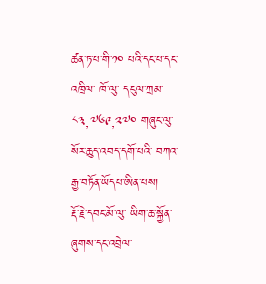ཚན་ཏ་པ་གི་༡༠ པའི་དང་པ་དང་འཁྲིལ་ ཁོ་ལུ་ དངུལ་ཀྲམ་༨༣,༧༦༩,༢༧༠ གཞུང་ལུ་ སོར་ཆུད་འབད་དགོ་པའི་ བཀའ་རྒྱ་བཏོན་ཡོདཔ་ཨིན་པས།
རྡོ་རྗེ་དབང་མོ་ལུ་ ཡིག་ཆ་སྐྱོན་ཞུགས་དང་འབྲེལ་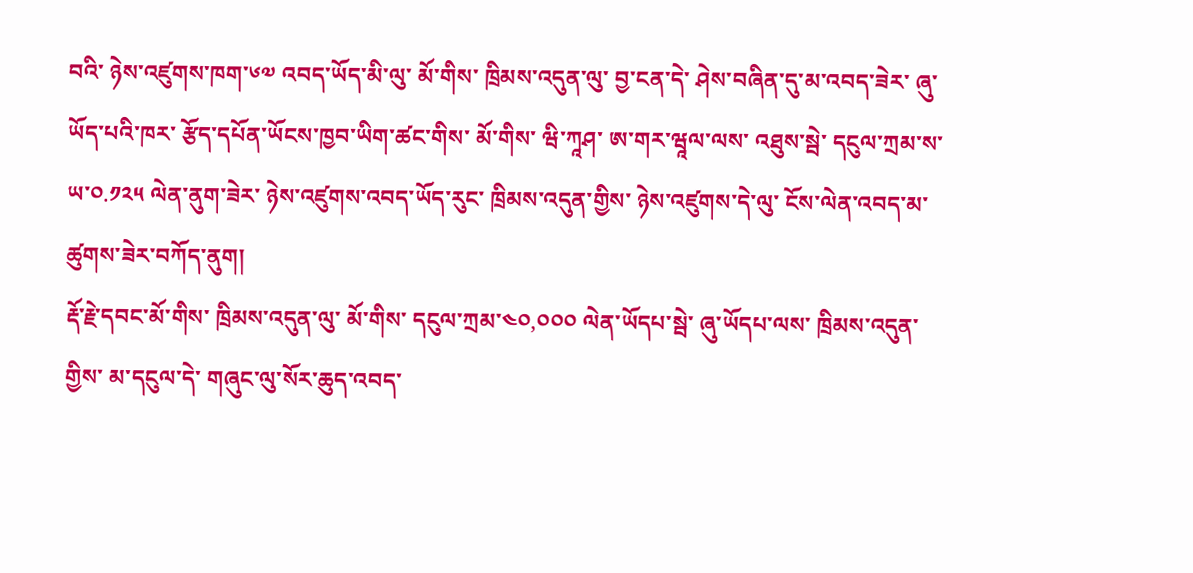བའི་ ཉེས་འཛུགས་ཁག་༦༧ འབད་ཡོད་མི་ལུ་ མོ་གིས་ ཁྲིམས་འདུན་ལུ་ བྱ་ངན་དེ་ ཤེས་བཞིན་དུ་མ་འབད་ཟེར་ ཞུ་ཡོད་པའི་ཁར་ རྩོད་དཔོན་ཡོངས་ཁྱབ་ཡིག་ཚང་གིས་ མོ་གིས་ ཝི་ཀཱཤ་ ཨ་གར་ཝཱལ་ལས་ འཐུས་སྦེ་ དངུལ་ཀྲམ་ས་ཡ་༠.༡༢༥ ལེན་ནུག་ཟེར་ ཉེས་འཛུགས་འབད་ཡོད་རུང་ ཁྲིམས་འདུན་གྱིས་ ཉེས་འཛུགས་དེ་ལུ་ ངོས་ལེན་འབད་མ་ཚུགས་ཟེར་བཀོད་ནུག།
རྡོ་རྗེ་དབང་མོ་གིས་ ཁྲིམས་འདུན་ལུ་ མོ་གིས་ དངུལ་ཀྲམ་༤༠,༠༠༠ ལེན་ཡོདཔ་སྦེ་ ཞུ་ཡོདཔ་ལས་ ཁྲིམས་འདུན་གྱིས་ མ་དངུལ་དེ་ གཞུང་ལུ་སོར་ཆུད་འབད་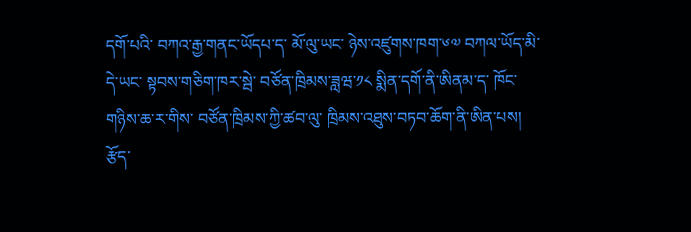དགོ་པའི་ བཀའ་རྒྱ་གནང་ཡོདཔ་ད་ མོ་ལུ་ཡང་ ཉེས་འཛུགས་ཁག་༦༧ བཀལ་ཡོད་མི་དེ་ཡང་ སྟབས་གཅིག་ཁར་སྦེ་ བཙོན་ཁྲིམས་ཟླཝ་༡༨ སྨིན་དགོ་ནི་ཨིནམ་ད་ ཁོང་གཉིས་ཆ་ར་གིས་ བཙོན་ཁྲིམས་ཀྱི་ཚབ་ལུ་ ཁྲིམས་འཐུས་བཏབ་ཆོག་ནི་ཨིན་པས།
རྩོད་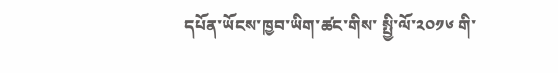དཔོན་ཡོངས་ཁྱབ་ཡིག་ཚང་གིས་ སྤྱི་ལོ་༢༠༡༦ གི་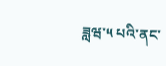ཟླཝ་༥ པའི་ནང་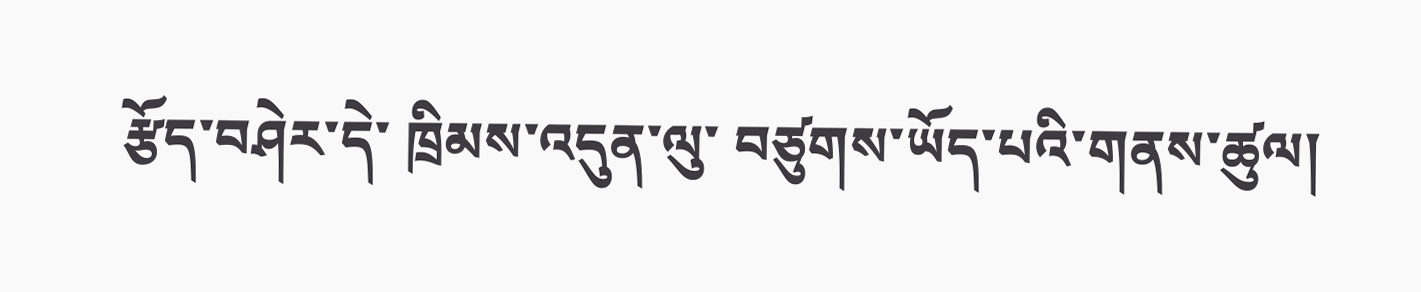རྩོད་བཤེར་དེ་ ཁྲིམས་འདུན་ལུ་ བཙུགས་ཡོད་པའི་གནས་ཚུལ།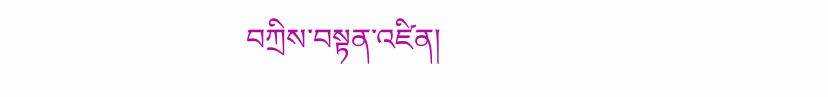བཀྲིས་བསྟན་འཛིན།